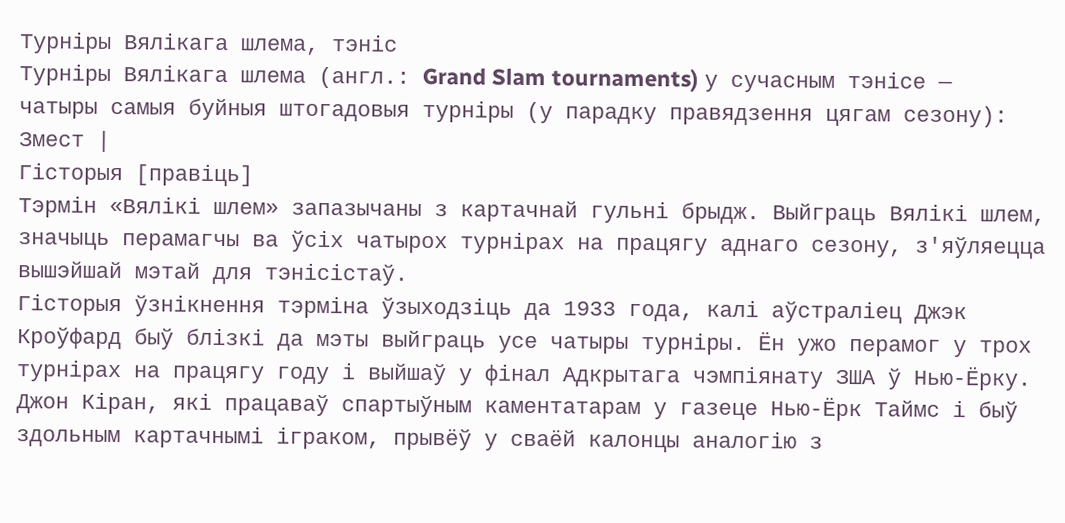Турніры Вялікага шлема, тэніс
Турніры Вялікага шлема (англ.: Grand Slam tournaments) у сучасным тэнісе — чатыры самыя буйныя штогадовыя турніры (у парадку правядзення цягам сезону):
Змест |
Гісторыя [правіць]
Тэрмін «Вялікі шлем» запазычаны з картачнай гульні брыдж. Выйграць Вялікі шлем, значыць перамагчы ва ўсіх чатырох турнірах на працягу аднаго сезону, з'яўляецца вышэйшай мэтай для тэнісістаў.
Гісторыя ўзнікнення тэрміна ўзыходзіць да 1933 года, калі аўстраліец Джэк Кроўфард быў блізкі да мэты выйграць усе чатыры турніры. Ён ужо перамог у трох турнірах на працягу году і выйшаў у фінал Адкрытага чэмпіянату ЗША ў Нью-Ёрку. Джон Кіран, які працаваў спартыўным каментатарам у газеце Нью-Ёрк Таймс і быў здольным картачнымі іграком, прывёў у сваёй калонцы аналогію з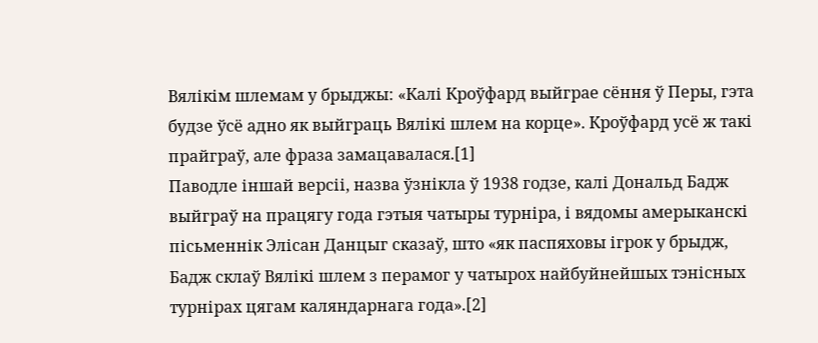Вялікім шлемам у брыджы: «Калі Кроўфард выйграе сёння ў Перы, гэта будзе ўсё адно як выйграць Вялікі шлем на корце». Кроўфард усё ж такі прайграў, але фраза замацавалася.[1]
Паводле іншай версіі, назва ўзнікла ў 1938 годзе, калі Дональд Бадж выйграў на працягу года гэтыя чатыры турніра, і вядомы амерыканскі пісьменнік Элісан Данцыг сказаў, што «як паспяховы ігрок у брыдж, Бадж склаў Вялікі шлем з перамог у чатырох найбуйнейшых тэнісных турнірах цягам каляндарнага года».[2]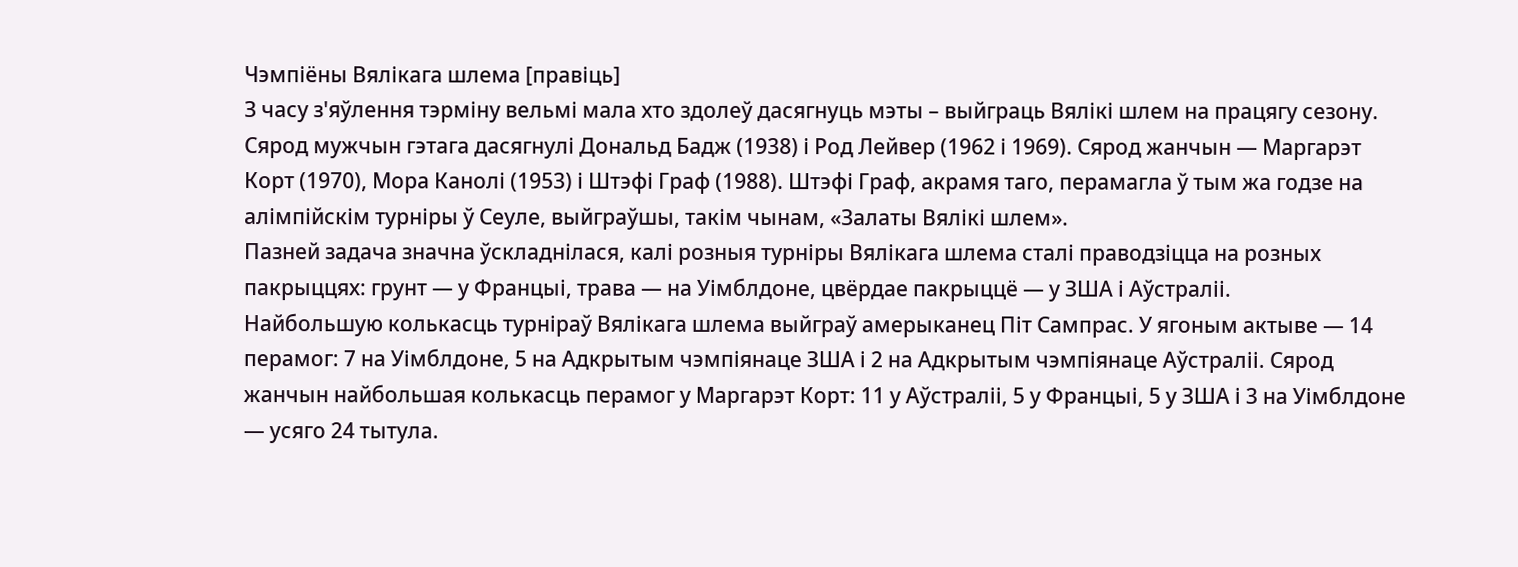Чэмпіёны Вялікага шлема [правіць]
З часу з'яўлення тэрміну вельмі мала хто здолеў дасягнуць мэты – выйграць Вялікі шлем на працягу сезону. Сярод мужчын гэтага дасягнулі Дональд Бадж (1938) і Род Лейвер (1962 і 1969). Сярод жанчын — Маргарэт Корт (1970), Мора Канолі (1953) і Штэфі Граф (1988). Штэфі Граф, акрамя таго, перамагла ў тым жа годзе на алімпійскім турніры ў Сеуле, выйграўшы, такім чынам, «Залаты Вялікі шлем».
Пазней задача значна ўскладнілася, калі розныя турніры Вялікага шлема сталі праводзіцца на розных пакрыццях: грунт — у Францыі, трава — на Уімблдоне, цвёрдае пакрыццё — у ЗША і Аўстраліі.
Найбольшую колькасць турніраў Вялікага шлема выйграў амерыканец Піт Сампрас. У ягоным актыве — 14 перамог: 7 на Уімблдоне, 5 на Адкрытым чэмпіянаце ЗША і 2 на Адкрытым чэмпіянаце Аўстраліі. Сярод жанчын найбольшая колькасць перамог у Маргарэт Корт: 11 у Аўстраліі, 5 у Францыі, 5 у ЗША і 3 на Уімблдоне — усяго 24 тытула.